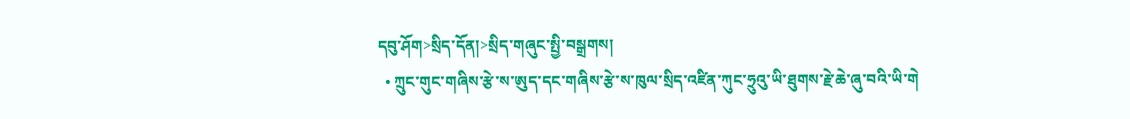དབུ་ཤོག>སྲིད་དོན།>སྲིད་གཞུང་སྤྱི་བསྒྲགས།
  • ཀྲུང་གུང་གཞིས་རྩེ་ས་ཨུད་དང་གཞིས་རྩེ་ས་ཁུལ་སྲིད་འཛིན་ཀུང་ཧྲུའུ་ཡི་ཐུགས་རྗེ་ཆེ་ཞུ་བའི་ཡི་གེ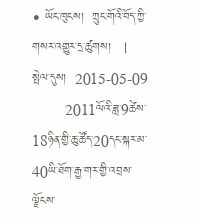• ཡོང་ཁུངས།  ཀྲུང་གོའི་བོད་ཀྱི་གསར་འགྱུར་དྲ་ཚུགས།   |     སྤེལ་དུས།  2015-05-09
        2011ལོའི་ཟླ་9ཚེས་18ཉིན་གྱི་ཆུ་ཚོད་20དང་སྐར་མ་40ཡི་ཐོག་རྒྱ་གར་གྱི་འབྲས་ལྗོངས་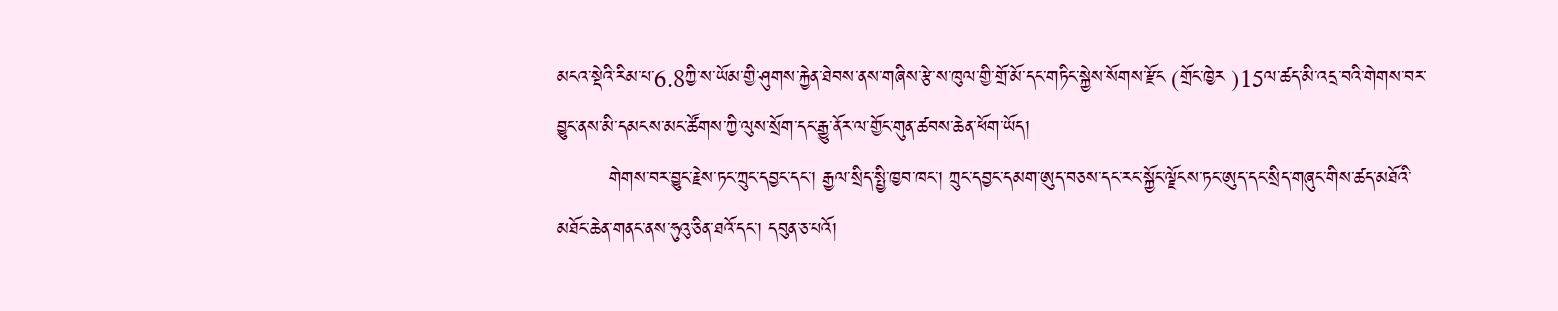མངའ་སྡེའི་རིམ་པ་6.8ཀྱི་ས་ཡོམ་གྱི་ཤུགས་རྐྱེན་ཐེབས་ནས་གཞིས་རྩེ་ས་ཁུལ་གྱི་གྲོ་མོ་དང་གཏིང་སྐྱེས་སོགས་རྫོང (གྲོང་ཁྱེར )15ལ་ཚད་མི་འདྲ་བའི་གེགས་བར་བྱུང་ནས་མི་དམངས་མང་ཚོགས་ཀྱི་ལུས་སྲོག་དང་རྒྱུ་ནོར་ལ་གྱོང་གུན་ཚབས་ཆེན་ཕོག་ཡོད།
        གེགས་བར་བྱུང་རྗེས་ཏང་ཀྲུང་དབྱང་དང་། རྒྱལ་སྲིད་སྤྱི་ཁྱབ་ཁང་། ཀྲུང་དབྱང་དམག་ཨུད་བཅས་དང་རང་སྐྱོང་ལྗོངས་ཏང་ཨུད་དང་སྲིད་གཞུང་གིས་ཚད་མཐོའི་མཐོང་ཆེན་གནང་ནས་ཧུའུ་ཅིན་ཐའོ་དང་། དབུན་ཅ་པའོ།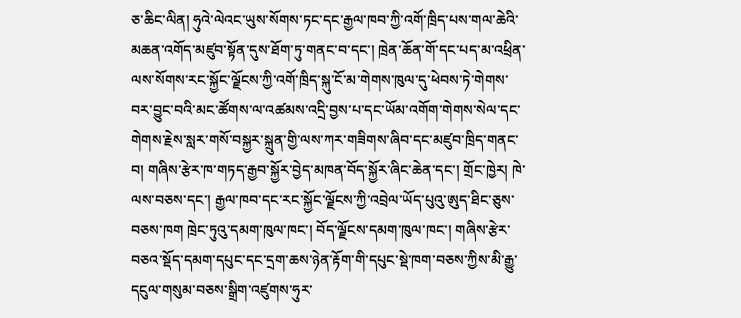ཅ་ཆིང་ལིན། ཧུའེ་ལེའང་ཡུས་སོགས་ཏང་དང་རྒྱལ་ཁབ་ཀྱི་འགོ་ཁྲིད་པས་གལ་ཆེའི་མཆན་འགོད་མཛུབ་སྟོན་དུས་ཐོག་ཏུ་གནང་བ་དང་། ཁྲེན་ཆོན་གོ་དང་པད་མ་འཕྲིན་ལས་སོགས་རང་སྐྱོང་ལྗོངས་ཀྱི་འགོ་ཁྲིད་སྐུ་ངོ་མ་གེགས་ཁུལ་དུ་ཕེབས་ཏེ་གེགས་བར་བྱུང་བའི་མང་ཚོགས་ལ་འཚམས་འདྲི་བྱས་པ་དང་ཡོམ་འགོག་གེགས་སེལ་དང་གེགས་རྗེས་སླར་གསོ་བསྐྱར་སྐྲུན་གྱི་ལས་ཀར་གཟིགས་ཞིབ་དང་མཛུབ་ཁྲིད་གནང་བ། གཞིས་རྩེར་ཁ་གཏད་རྒྱབ་སྐྱོར་བྱེད་མཁན་བོད་སྐྱོར་ཞིང་ཆེན་དང་། གྲོང་ཁྱེར། ཁེ་ལས་བཅས་དང་། རྒྱལ་ཁབ་དང་རང་སྐྱོང་ལྗོངས་ཀྱི་འབྲེལ་ཡོད་པུའུ་ཨུད་ཐིང་ཅུས་བཅས་ཁག ཁྲེང་ཏུའུ་དམག་ཁུལ་ཁང་། བོད་ལྗོངས་དམག་ཁུལ་ཁང་། གཞིས་རྩེར་བཅའ་སྡོད་དམག་དཔུང་དང་དྲག་ཆས་ཉེན་རྟོག་གི་དཔུང་སྡེ་ཁག་བཅས་ཀྱིས་མི་རྒྱུ་དངུལ་གསུམ་བཅས་སྒྲིག་འཛུགས་ཧུར་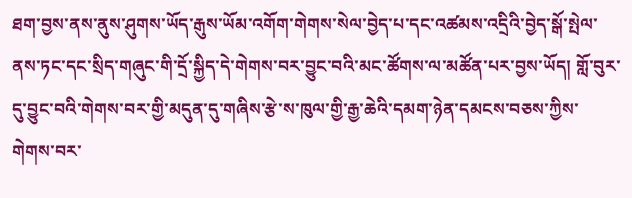ཐག་བྱས་ནས་ནུས་ཤུགས་ཡོད་རྒུས་ཡོམ་འགོག་གེགས་སེལ་བྱེད་པ་དང་འཚམས་འདྲིའི་བྱེད་སྒོ་སྤེལ་ནས་ཏང་དང་སྲིད་གཞུང་གི་དྲོ་སྐྱིད་དེ་གེགས་བར་བྱུང་བའི་མང་ཚོགས་ལ་མཚོན་པར་བྱས་ཡོད། གློ་བུར་དུ་བྱུང་བའི་གེགས་བར་གྱི་མདུན་དུ་གཞིས་རྩེ་ས་ཁུལ་གྱི་རྒྱ་ཆེའི་དམག་ཉེན་དམངས་བཅས་ཀྱིས་གེགས་བར་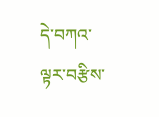དེ་བཀའ་ལྟར་བརྩིས་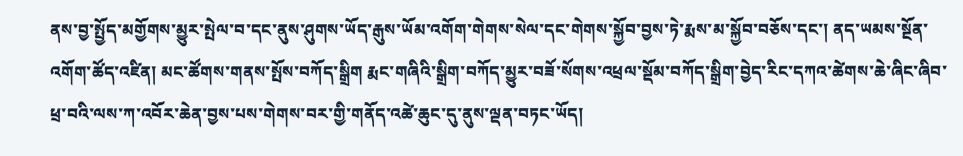ནས་བྱ་སྤྱོད་མགྱོགས་མྱུར་སྤེལ་བ་དང་ནུས་ཤུགས་ཡོད་རྒུས་ཡོམ་འགོག་གེགས་སེལ་དང་གེགས་སྐྱོབ་བྱས་ཏེ་རྨས་མ་སྐྱོབ་བཅོས་དང་། ནད་ཡམས་སྔོན་འགོག་ཚོད་འཛིན། མང་ཚོགས་གནས་སྤོས་བཀོད་སྒྲིག རྨང་གཞིའི་སྒྲིག་བཀོད་མྱུར་བཟོ་སོགས་འཕྲལ་སྡོམ་བཀོད་སྒྲིག་བྱེད་རིང་དཀའ་ཚེགས་ཆེ་ཞིང་ཞིབ་ཕྲ་བའི་ལས་ཀ་འབོར་ཆེན་བྱས་པས་གེགས་བར་གྱི་གནོད་འཚེ་ཆུང་དུ་ནུས་ལྡན་བཏང་ཡོད།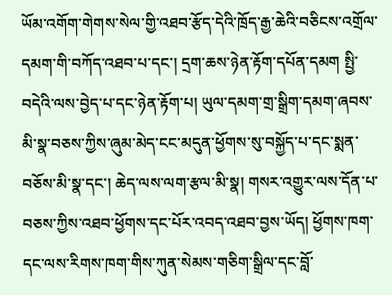ཡོམ་འགོག་གེགས་སེལ་གྱི་འཐབ་རྩོད་དེའི་ཁྲོད་རྒྱ་ཆེའི་བཅིངས་འགྲོལ་དམག་གི་བཀོད་འཐབ་པ་དང་། དྲག་ཆས་ཉེན་རྟོག་དཔོན་དམག སྤྱི་བདེའི་ལས་བྱེད་པ་དང་ཉེན་རྟོག་པ། ཡུལ་དམག་གྲ་སྒྲིག་དམག་ཞབས་མི་སྣ་བཅས་ཀྱིས་ཞུམ་མེད་ངང་མདུན་ཕྱོགས་སུ་བསྐྱོད་པ་དང་སྨན་བཅོས་མི་སྣ་དང་། ཆེད་ལས་ལག་རྩལ་མི་སྣ། གསར་འགྱུར་ལས་དོན་པ་བཅས་ཀྱིས་འཐབ་ཕྱོགས་དང་པོར་འབད་འཐབ་བྱས་ཡོད། ཕྱོགས་ཁག་དང་ལས་རིགས་ཁག་གིས་ཀུན་སེམས་གཅིག་སྒྲིལ་དང་བློ་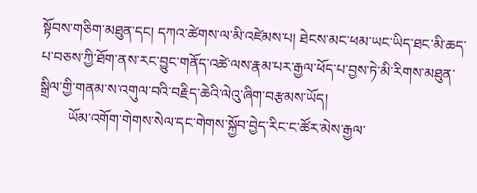སྟོབས་གཅིག་མཐུན་དང། དཀའ་ཚེགས་ལ་མི་འཛེམས་པ། ཐེངས་མང་ཕམ་ཡང་ཡིད་ཐང་མི་ཆད་པ་བཅས་ཀྱི་ཐོག་ནས་རང་བྱུང་གནོད་འཚེ་ལས་རྣམ་པར་རྒྱལ་ཕོད་པ་བྱས་ཏེ་མི་རིགས་མཐུན་སྒྲིལ་གྱི་གནམ་ས་འགུལ་བའི་བརྗིད་ཆེའི་ལེའུ་ཞིག་བརྩམས་ཡོད།
        ཡོམ་འགོག་གེགས་སེལ་དང་གེགས་སྐྱོབ་བྱེད་རིང་ང་ཚོར་མེས་རྒྱལ་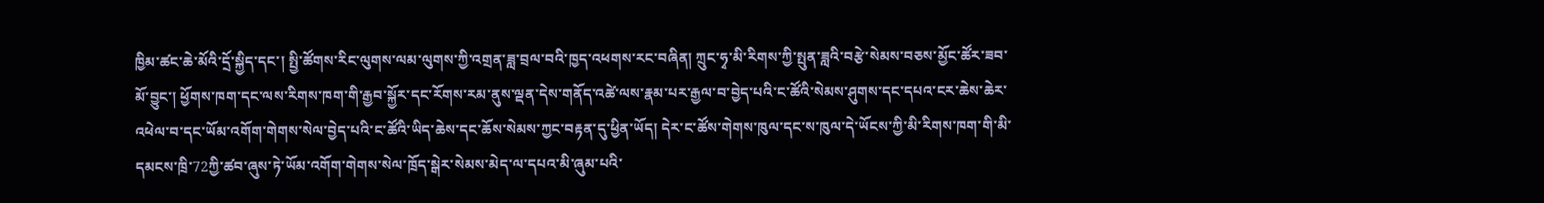ཁྱིམ་ཚང་ཆེ་མོའི་དྲོ་སྐྱིད་དང་། སྤྱི་ཚོགས་རིང་ལུགས་ལམ་ལུགས་ཀྱི་འགྲན་ཟླ་བྲལ་བའི་ཁྱད་འཕགས་རང་བཞིན། ཀྲུང་ཧྭ་མི་རིགས་ཀྱི་སྤུན་ཟླའི་བརྩེ་སེམས་བཅས་མྱོང་ཚོར་ཟབ་མོ་བྱུང་། ཕྱོགས་ཁག་དང་ལས་རིགས་ཁག་གི་རྒྱབ་སྐྱོར་དང་རོགས་རམ་ནུས་ལྡན་དེས་གནོད་འཚེ་ལས་རྣམ་པར་རྒྱལ་བ་བྱེད་པའི་ང་ཚོའི་སེམས་ཤུགས་དང་དཔའ་ངར་ཆེས་ཆེར་འཕེལ་བ་དང་ཡོམ་འགོག་གེགས་སེལ་བྱེད་པའི་ང་ཚོའི་ཡིད་ཆེས་དང་ཆོས་སེམས་ཀྱང་བརྟན་དུ་ཕྱིན་ཡོད། དེར་ང་ཚོས་གེགས་ཁུལ་དང་ས་ཁུལ་དེ་ཡོངས་ཀྱི་མི་རིགས་ཁག་གི་མི་དམངས་ཁྲི་72ཀྱི་ཚབ་ཞུས་ཏེ་ཡོམ་འགོག་གེགས་སེལ་ཁྲོད་སྒེར་སེམས་མེད་ལ་དཔའ་མི་ཞུམ་པའི་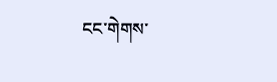ངང་གེགས་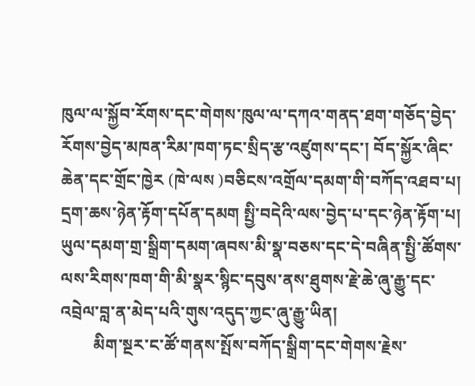ཁུལ་ལ་སྐྱོབ་རོགས་དང་གེགས་ཁུལ་ལ་དཀའ་གནད་ཐག་གཅོད་བྱེད་རོགས་བྱེད་མཁན་རིམ་ཁག་ཏང་སྲིད་རྩ་འཛུགས་དང་། བོད་སྐྱོར་ཞིང་ཆེན་དང་གྲོང་ཁྱེར (ཁེ་ལས )བཅིངས་འགྲོལ་དམག་གི་བཀོད་འཐབ་པ། དྲག་ཆས་ཉེན་རྟོག་དཔོན་དམག སྤྱི་བདེའི་ལས་བྱེད་པ་དང་ཉེན་རྟོག་པ། ཡུལ་དམག་གྲ་སྒྲིག་དམག་ཞབས་མི་སྣ་བཅས་དང་དེ་བཞིན་སྤྱི་ཚོགས་ལས་རིགས་ཁག་གི་མི་སྣར་སྙིང་དབུས་ནས་ཐུགས་རྗེ་ཆེ་ཞུ་རྒྱུ་དང་འབྲེལ་བླ་ན་མེད་པའི་གུས་འདུད་ཀྱང་ཞུ་རྒྱུ་ཡིན།
        མིག་སྔར་ང་ཚོ་གནས་སྤོས་བཀོད་སྒྲིག་དང་གེགས་རྗེས་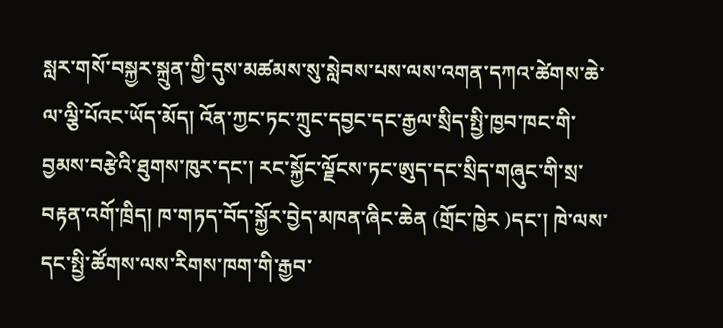སླར་གསོ་བསྐྱར་སྐྲུན་གྱི་དུས་མཚམས་སུ་སླེབས་པས་ལས་འགན་དཀའ་ཚེགས་ཆེ་ལ་ལྕི་པོའང་ཡོད་མོད། འོན་ཀྱང་ཏང་ཀྲུང་དབྱང་དང་རྒྱལ་སྲིད་སྤྱི་ཁྱབ་ཁང་གི་བྱམས་བརྩེའི་ཐུགས་ཁུར་དང་། རང་སྐྱོང་ལྗོངས་ཏང་ཨུད་དང་སྲིད་གཞུང་གི་སྲ་བརྟན་འགོ་ཁྲིད། ཁ་གཏད་བོད་སྐྱོར་བྱེད་མཁན་ཞིང་ཆེན (གྲོང་ཁྱེར )དང་། ཁེ་ལས་དང་སྤྱི་ཚོགས་ལས་རིགས་ཁག་གི་རྒྱབ་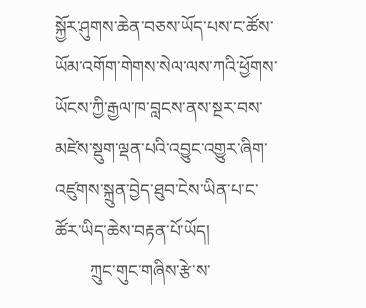སྐྱོར་ཤུགས་ཆེན་བཅས་ཡོད་པས་ང་ཚོས་ཡོམ་འགོག་གེགས་སེལ་ལས་ཀའི་ཕྱོགས་ཡོངས་ཀྱི་རྒྱལ་ཁ་བླངས་ནས་སྔར་བས་མཛེས་སྡུག་ལྡན་པའི་འབྱུང་འགྱུར་ཞིག་འཛུགས་སྐྲུན་བྱེད་ཐུབ་ངེས་ཡིན་པ་ང་ཚོར་ཡིད་ཆེས་བརྟན་པོ་ཡོད།
        ཀྲུང་གུང་གཞིས་རྩེ་ས་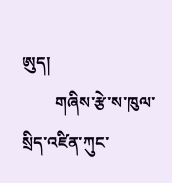ཨུད།
        གཞིས་རྩེ་ས་ཁུལ་སྲིད་འཛིན་ཀུང་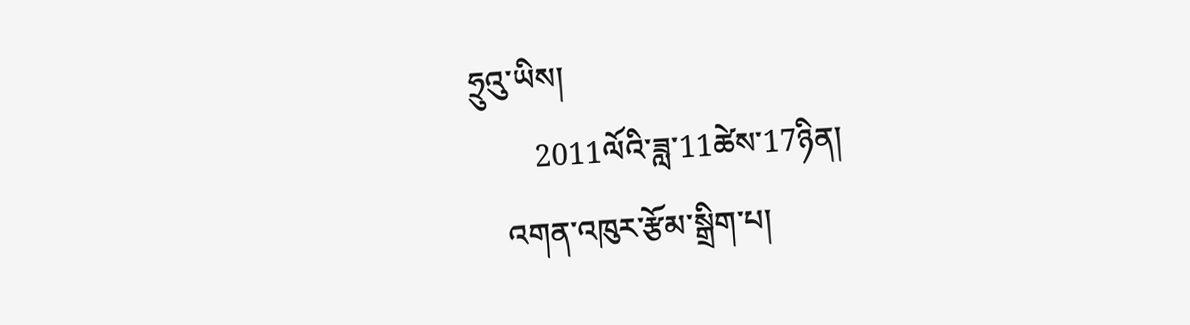ཧྲུའུ་ཡིས།
        2011ལོའི་ཟླ་11ཚེས་17ཉིན།
    འགན་འཁུར་རྩོམ་སྒྲིག་པ།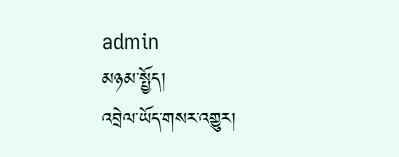admin
མཉམ་སྤྱོད།
འབྲེལ་ཡོད་གསར་འགྱུར།